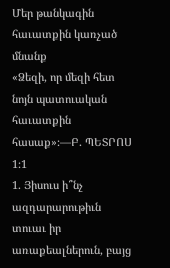Մեր թանկագին հաւատքին կառչած մնանք
«Ձեզի, որ մեզի հետ նոյն պատուական հաւատքին հասաք»։—Բ. ՊԵՏՐՈՍ 1։1
1. Յիսուս ի՞նչ ազդարարութիւն տուաւ իր առաքեալներուն, բայց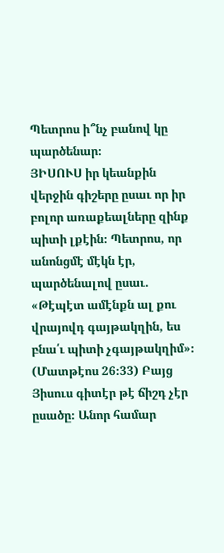Պետրոս ի՞նչ բանով կը պարծենար։
ՅԻՍՈՒՍ իր կեանքին վերջին գիշերը ըսաւ որ իր բոլոր առաքեալները զինք պիտի լքէին։ Պետրոս, որ անոնցմէ մէկն էր, պարծենալով ըսաւ. «Թէպէտ ամէնքն ալ քու վրայովդ գայթակղին, ես բնա՛ւ պիտի չգայթակղիմ»։ (Մատթէոս 26։33) Բայց Յիսուս գիտէր թէ ճիշդ չէր ըսածը։ Անոր համար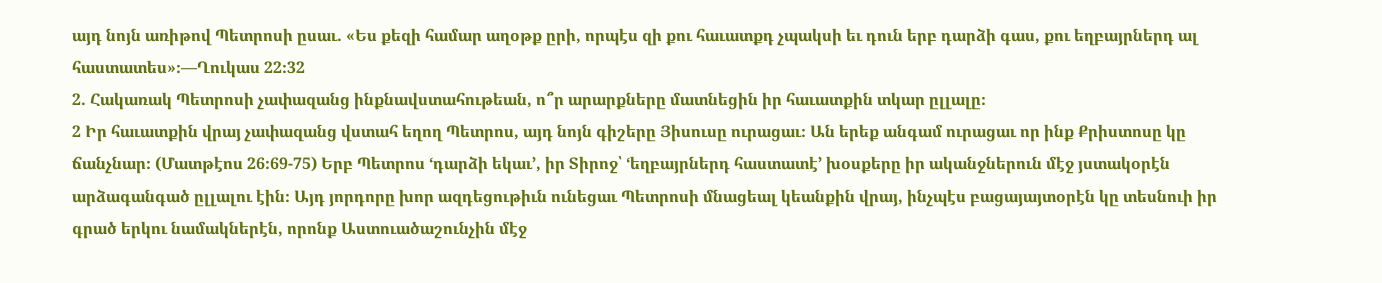այդ նոյն առիթով Պետրոսի ըսաւ. «Ես քեզի համար աղօթք ըրի, որպէս զի քու հաւատքդ չպակսի եւ դուն երբ դարձի գաս, քու եղբայրներդ ալ հաստատես»։—Ղուկաս 22։32
2. Հակառակ Պետրոսի չափազանց ինքնավստահութեան, ո՞ր արարքները մատնեցին իր հաւատքին տկար ըլլալը։
2 Իր հաւատքին վրայ չափազանց վստահ եղող Պետրոս, այդ նոյն գիշերը Յիսուսը ուրացաւ։ Ան երեք անգամ ուրացաւ որ ինք Քրիստոսը կը ճանչնար։ (Մատթէոս 26։69-75) Երբ Պետրոս ‘դարձի եկաւ’, իր Տիրոջ՝ ‘եղբայրներդ հաստատէ’ խօսքերը իր ականջներուն մէջ յստակօրէն արձագանգած ըլլալու էին։ Այդ յորդորը խոր ազդեցութիւն ունեցաւ Պետրոսի մնացեալ կեանքին վրայ, ինչպէս բացայայտօրէն կը տեսնուի իր գրած երկու նամակներէն, որոնք Աստուածաշունչին մէջ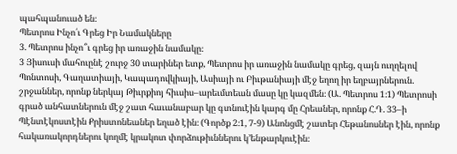պահպանուած են։
Պետրոս Ինչո՛ւ Գրեց Իր Նամակները
3. Պետրոս ինչո՞ւ գրեց իր առաջին նամակը։
3 Յիսուսի մահուընէ շուրջ 30 տարիներ ետք, Պետրոս իր առաջին նամակը գրեց, զայն ուղղելով Պոնտոսի, Գաղատիայի, Կապադովկիայի, Ասիայի ու Բիւթանիայի մէջ եղող իր եղբայրներուն. շրջաններ, որոնք ներկայ Թիւրքիոյ հիւսիս–արեւմտեան մասը կը կազմեն։ (Ա. Պետրոս 1։1) Պետրոսի գրած անհատներուն մէջ շատ հաւանաբար կը գտնուէին կարգ մը Հրեաներ, որոնք Հ.Դ. 33–ի Պէնտէկոստէին Քրիստոնեաներ եղած էին։ (Գործք 2։1, 7-9) Անոնցմէ շատեր Հեթանոսներ էին, որոնք հակառակորդներու կողմէ կրակոտ փորձութիւններու կ’ենթարկուէին։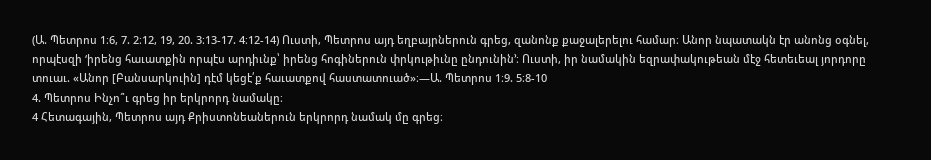(Ա. Պետրոս 1։6, 7. 2։12, 19, 20. 3։13-17. 4։12-14) Ուստի, Պետրոս այդ եղբայրներուն գրեց, զանոնք քաջալերելու համար։ Անոր նպատակն էր անոնց օգնել, որպէսզի ‘իրենց հաւատքին որպէս արդիւնք՝ իրենց հոգիներուն փրկութիւնը ընդունին’։ Ուստի, իր նամակին եզրափակութեան մէջ հետեւեալ յորդորը տուաւ. «Անոր [Բանսարկուին] դէմ կեցէ՛ք հաւատքով հաստատուած»։—Ա. Պետրոս 1։9. 5։8-10
4. Պետրոս Ինչո՞ւ գրեց իր երկրորդ նամակը։
4 Հետագային, Պետրոս այդ Քրիստոնեաներուն երկրորդ նամակ մը գրեց։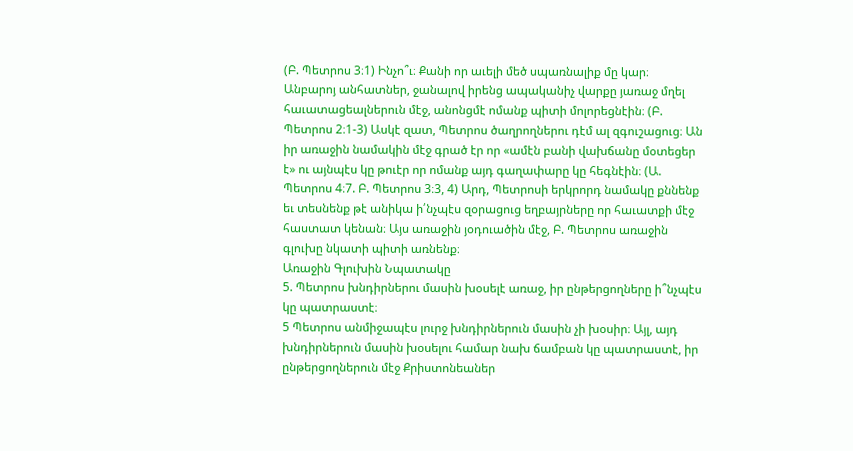(Բ. Պետրոս 3։1) Ինչո՞ւ։ Քանի որ աւելի մեծ սպառնալիք մը կար։ Անբարոյ անհատներ, ջանալով իրենց ապականիչ վարքը յառաջ մղել հաւատացեալներուն մէջ, անոնցմէ ոմանք պիտի մոլորեցնէին։ (Բ. Պետրոս 2։1-3) Ասկէ զատ, Պետրոս ծաղրողներու դէմ ալ զգուշացուց։ Ան իր առաջին նամակին մէջ գրած էր որ «ամէն բանի վախճանը մօտեցեր է» ու այնպէս կը թուէր որ ոմանք այդ գաղափարը կը հեգնէին։ (Ա. Պետրոս 4։7. Բ. Պետրոս 3։3, 4) Արդ, Պետրոսի երկրորդ նամակը քննենք եւ տեսնենք թէ անիկա ի՛նչպէս զօրացուց եղբայրները որ հաւատքի մէջ հաստատ կենան։ Այս առաջին յօդուածին մէջ, Բ. Պետրոս առաջին գլուխը նկատի պիտի առնենք։
Առաջին Գլուխին Նպատակը
5. Պետրոս խնդիրներու մասին խօսելէ առաջ, իր ընթերցողները ի՞նչպէս կը պատրաստէ։
5 Պետրոս անմիջապէս լուրջ խնդիրներուն մասին չի խօսիր։ Այլ, այդ խնդիրներուն մասին խօսելու համար նախ ճամբան կը պատրաստէ, իր ընթերցողներուն մէջ Քրիստոնեաներ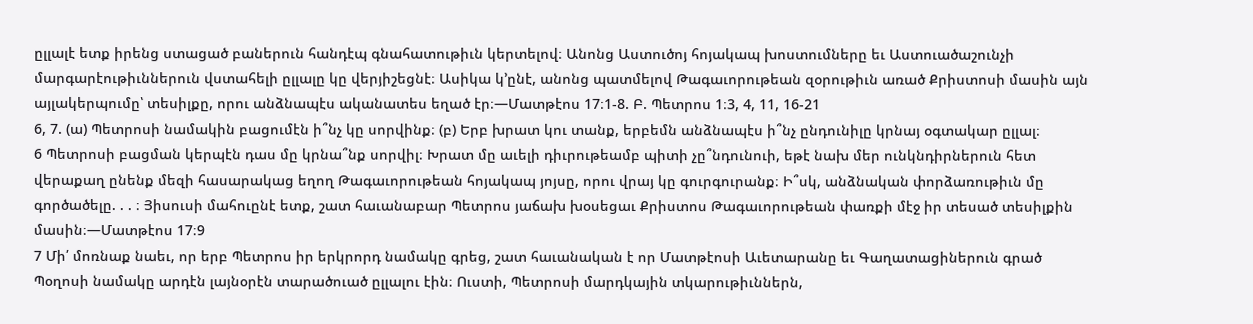ըլլալէ ետք իրենց ստացած բաներուն հանդէպ գնահատութիւն կերտելով։ Անոնց Աստուծոյ հոյակապ խոստումները եւ Աստուածաշունչի մարգարէութիւններուն վստահելի ըլլալը կը վերյիշեցնէ։ Ասիկա կ’ընէ, անոնց պատմելով Թագաւորութեան զօրութիւն առած Քրիստոսի մասին այն այլակերպումը՝ տեսիլքը, որու անձնապէս ականատես եղած էր։—Մատթէոս 17։1-8. Բ. Պետրոս 1։3, 4, 11, 16-21
6, 7. (ա) Պետրոսի նամակին բացումէն ի՞նչ կը սորվինք։ (բ) Երբ խրատ կու տանք, երբեմն անձնապէս ի՞նչ ընդունիլը կրնայ օգտակար ըլլալ։
6 Պետրոսի բացման կերպէն դաս մը կրնա՞նք սորվիլ։ Խրատ մը աւելի դիւրութեամբ պիտի չը՞նդունուի, եթէ նախ մեր ունկնդիրներուն հետ վերաքաղ ընենք մեզի հասարակաց եղող Թագաւորութեան հոյակապ յոյսը, որու վրայ կը գուրգուրանք։ Ի՞սկ, անձնական փորձառութիւն մը գործածելը. . . ։ Յիսուսի մահուընէ ետք, շատ հաւանաբար Պետրոս յաճախ խօսեցաւ Քրիստոս Թագաւորութեան փառքի մէջ իր տեսած տեսիլքին մասին։—Մատթէոս 17։9
7 Մի՛ մոռնաք նաեւ, որ երբ Պետրոս իր երկրորդ նամակը գրեց, շատ հաւանական է որ Մատթէոսի Աւետարանը եւ Գաղատացիներուն գրած Պօղոսի նամակը արդէն լայնօրէն տարածուած ըլլալու էին։ Ուստի, Պետրոսի մարդկային տկարութիւններն,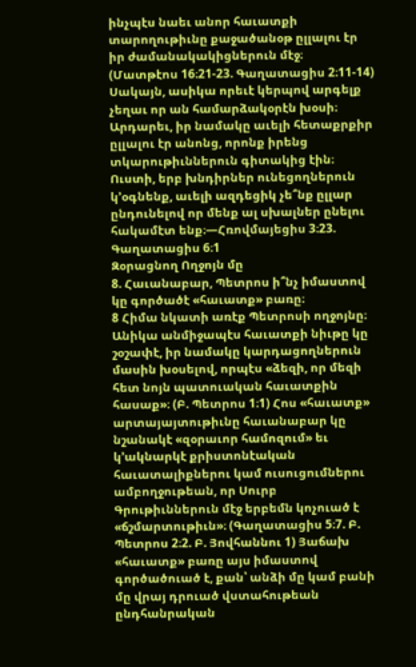ինչպէս նաեւ անոր հաւատքի տարողութիւնը քաջածանօթ ըլլալու էր իր ժամանակակիցներուն մէջ։ (Մատթէոս 16։21-23. Գաղատացիս 2։11-14) Սակայն, ասիկա որեւէ կերպով արգելք չեղաւ որ ան համարձակօրէն խօսի։ Արդարեւ, իր նամակը աւելի հետաքրքիր ըլլալու էր անոնց, որոնք իրենց տկարութիւններուն գիտակից էին։ Ուստի, երբ խնդիրներ ունեցողներուն կ’օգնենք, աւելի ազդեցիկ չե՞նք ըլլար ընդունելով որ մենք ալ սխալներ ընելու հակամէտ ենք։—Հռովմայեցիս 3։23. Գաղատացիս 6։1
Զօրացնող Ողջոյն մը
8. Հաւանաբար, Պետրոս ի՞նչ իմաստով կը գործածէ «հաւատք» բառը։
8 Հիմա նկատի առէք Պետրոսի ողջոյնը։ Անիկա անմիջապէս հաւատքի նիւթը կը շօշափէ, իր նամակը կարդացողներուն մասին խօսելով, որպէս «ձեզի, որ մեզի հետ նոյն պատուական հաւատքին հասաք»։ (Բ. Պետրոս 1։1) Հոս «հաւատք» արտայայտութիւնը հաւանաբար կը նշանակէ «զօրաւոր համոզում» եւ կ’ակնարկէ քրիստոնէական հաւատալիքներու կամ ուսուցումներու ամբողջութեան, որ Սուրբ Գրութիւններուն մէջ երբեմն կոչուած է «ճշմարտութիւն»։ (Գաղատացիս 5։7. Բ. Պետրոս 2։2. Բ. Յովհաննու 1) Յաճախ «հաւատք» բառը այս իմաստով գործածուած է, քան՝ անձի մը կամ բանի մը վրայ դրուած վստահութեան ընդհանրական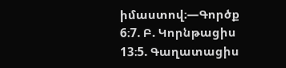իմաստով։—Գործք 6։7. Բ. Կորնթացիս 13։5. Գաղատացիս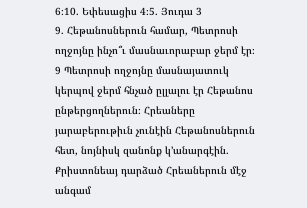6։10. Եփեսացիս 4։5. Յուդա 3
9. Հեթանոսներուն համար, Պետրոսի ողջոյնը ինչո՞ւ մասնաւորաբար ջերմ էր։
9 Պետրոսի ողջոյնը մասնայատուկ կերպով ջերմ հնչած ըլլալու էր Հեթանոս ընթերցողներուն։ Հրեաները յարաբերութիւն չունէին Հեթանոսներուն հետ, նոյնիսկ զանոնք կ’անարգէին. Քրիստոնեայ դարձած Հրեաներուն մէջ անգամ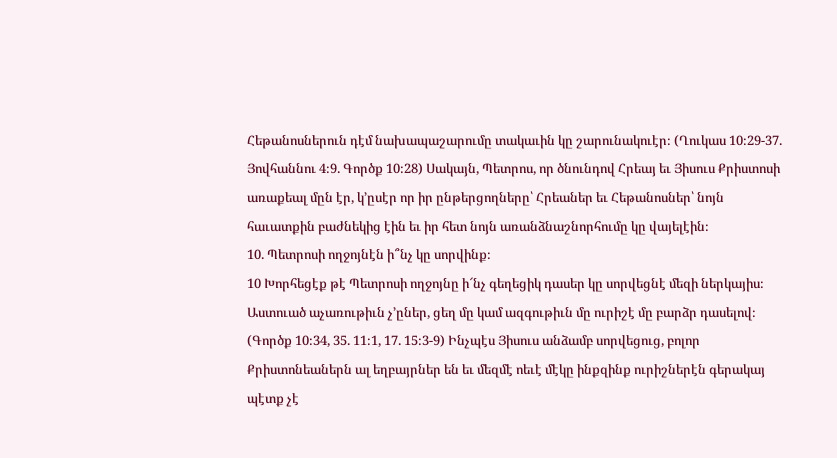Հեթանոսներուն դէմ նախապաշարումը տակաւին կը շարունակուէր։ (Ղուկաս 10։29-37. Յովհաննու 4։9. Գործք 10։28) Սակայն, Պետրոս, որ ծնունդով Հրեայ եւ Յիսուս Քրիստոսի առաքեալ մըն էր, կ’ըսէր որ իր ընթերցողները՝ Հրեաներ եւ Հեթանոսներ՝ նոյն հաւատքին բաժնեկից էին եւ իր հետ նոյն առանձնաշնորհումը կը վայելէին։
10. Պետրոսի ողջոյնէն ի՞նչ կը սորվինք։
10 Խորհեցէք թէ Պետրոսի ողջոյնը ի՜նչ գեղեցիկ դասեր կը սորվեցնէ մեզի ներկայիս։ Աստուած աչառութիւն չ’ըներ, ցեղ մը կամ ազգութիւն մը ուրիշէ մը բարձր դասելով։ (Գործք 10։34, 35. 11։1, 17. 15։3-9) Ինչպէս Յիսուս անձամբ սորվեցուց, բոլոր Քրիստոնեաներն ալ եղբայրներ են եւ մեզմէ ոեւէ մէկը ինքզինք ուրիշներէն գերակայ պէտք չէ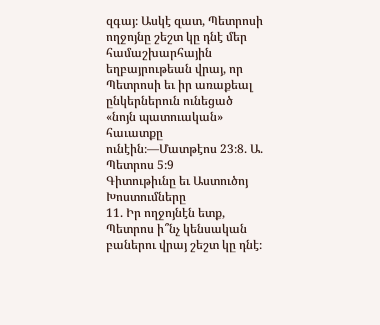զգայ։ Ասկէ զատ, Պետրոսի ողջոյնը շեշտ կը դնէ մեր համաշխարհային եղբայրութեան վրայ, որ Պետրոսի եւ իր առաքեալ ընկերներուն ունեցած «նոյն պատուական» հաւատքը ունէին։—Մատթէոս 23։8. Ա. Պետրոս 5։9
Գիտութիւնը եւ Աստուծոյ Խոստումները
11. Իր ողջոյնէն ետք, Պետրոս ի՞նչ կենսական բաներու վրայ շեշտ կը դնէ։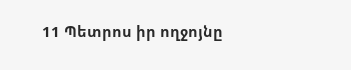11 Պետրոս իր ողջոյնը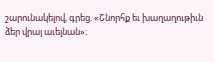շարունակելով, գրեց. «Շնորհք եւ խաղաղութիւն ձեր վրայ աւելնան»։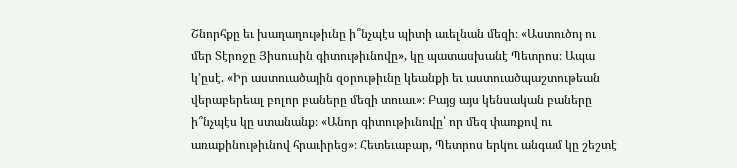Շնորհքը եւ խաղաղութիւնը ի՞նչպէս պիտի աւելնան մեզի։ «Աստուծոյ ու մեր Տէրոջը Յիսուսին գիտութիւնովը», կը պատասխանէ Պետրոս։ Ապա կ’ըսէ. «Իր աստուածային զօրութիւնը կեանքի եւ աստուածպաշտութեան վերաբերեալ բոլոր բաները մեզի տուաւ»։ Բայց այս կենսական բաները ի՞նչպէս կը ստանանք։ «Անոր գիտութիւնովը՝ որ մեզ փառքով ու առաքինութիւնով հրաւիրեց»։ Հետեւաբար, Պետրոս երկու անգամ կը շեշտէ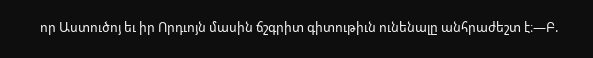որ Աստուծոյ եւ իր Որդւոյն մասին ճշգրիտ գիտութիւն ունենալը անհրաժեշտ է։—Բ.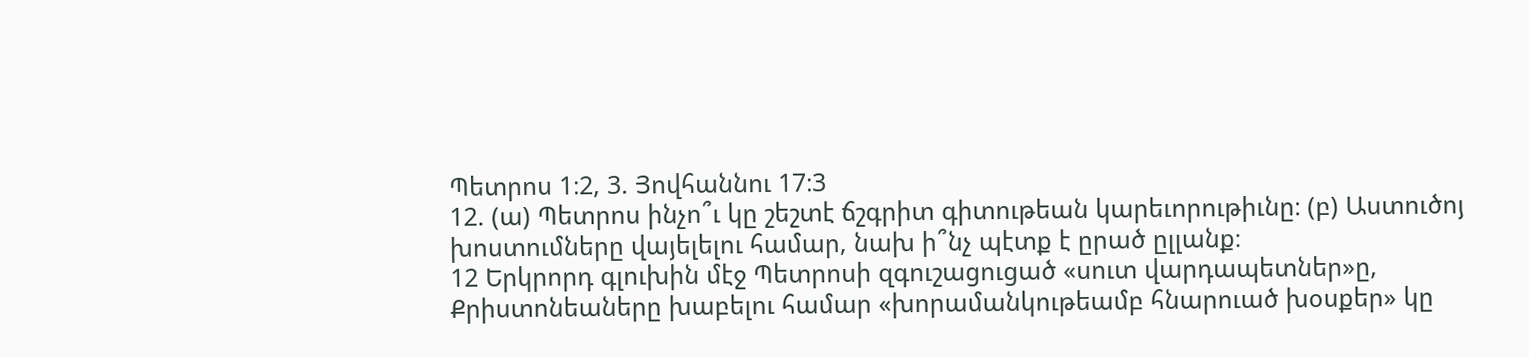Պետրոս 1։2, 3. Յովհաննու 17։3
12. (ա) Պետրոս ինչո՞ւ կը շեշտէ ճշգրիտ գիտութեան կարեւորութիւնը։ (բ) Աստուծոյ խոստումները վայելելու համար, նախ ի՞նչ պէտք է ըրած ըլլանք։
12 Երկրորդ գլուխին մէջ Պետրոսի զգուշացուցած «սուտ վարդապետներ»ը, Քրիստոնեաները խաբելու համար «խորամանկութեամբ հնարուած խօսքեր» կը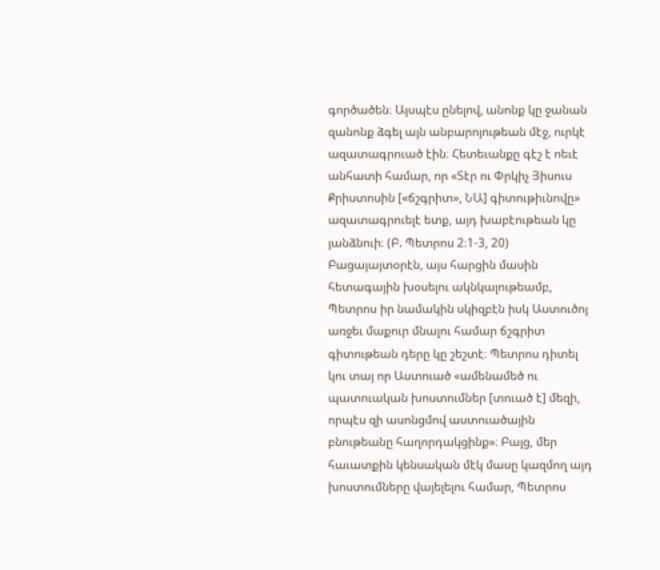գործածեն։ Այսպէս ընելով, անոնք կը ջանան զանոնք ձգել այն անբարոյութեան մէջ, ուրկէ ազատագրուած էին։ Հետեւանքը գէշ է ոեւէ անհատի համար, որ «Տէր ու Փրկիչ Յիսուս Քրիստոսին [«ճշգրիտ», ՆԱ] գիտութիւնովը» ազատագրուելէ ետք, այդ խաբէութեան կը յանձնուի։ (Բ. Պետրոս 2։1-3, 20) Բացայայտօրէն, այս հարցին մասին հետագային խօսելու ակնկալութեամբ, Պետրոս իր նամակին սկիզբէն իսկ Աստուծոյ առջեւ մաքուր մնալու համար ճշգրիտ գիտութեան դերը կը շեշտէ։ Պետրոս դիտել կու տայ որ Աստուած «ամենամեծ ու պատուական խոստումներ [տուած է] մեզի, որպէս զի ասոնցմով աստուածային բնութեանը հաղորդակցինք»։ Բայց, մեր հաւատքին կենսական մէկ մասը կազմող այդ խոստումները վայելելու համար, Պետրոս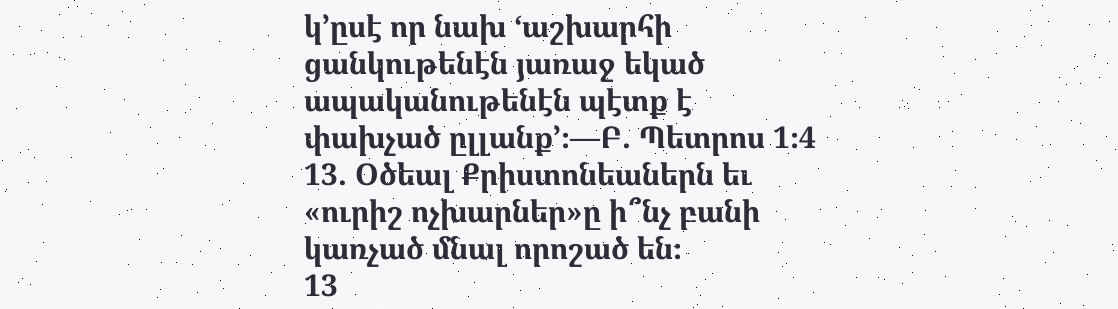կ’ըսէ որ նախ ‘աշխարհի ցանկութենէն յառաջ եկած ապականութենէն պէտք է փախչած ըլլանք’։—Բ. Պետրոս 1։4
13. Օծեալ Քրիստոնեաներն եւ «ուրիշ ոչխարներ»ը ի՞նչ բանի կառչած մնալ որոշած են։
13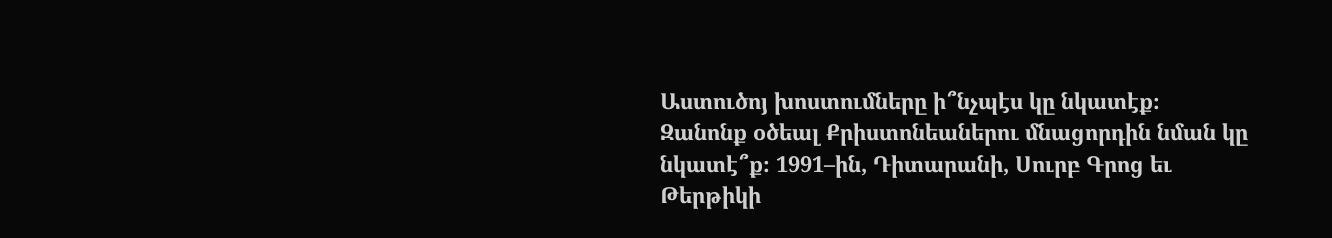Աստուծոյ խոստումները ի՞նչպէս կը նկատէք։ Զանոնք օծեալ Քրիստոնեաներու մնացորդին նման կը նկատէ՞ք։ 1991–ին, Դիտարանի, Սուրբ Գրոց եւ Թերթիկի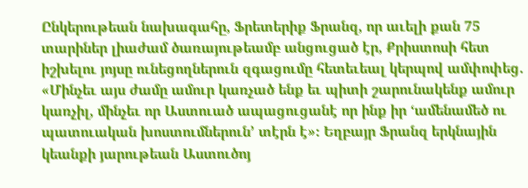Ընկերութեան նախագահը, Ֆրետերիք Ֆրանզ, որ աւելի քան 75 տարիներ լիաժամ ծառայութեամբ անցուցած էր, Քրիստոսի հետ իշխելու յոյսը ունեցողներուն զգացումը հետեւեալ կերպով ամփոփեց. «Մինչեւ այս ժամը ամուր կառչած ենք եւ պիտի շարունակենք ամուր կառչիլ, մինչեւ որ Աստուած ապացուցանէ որ ինք իր ‘ամենամեծ ու պատուական խոստումներուն’ տէրն է»։ Եղբայր Ֆրանզ երկնային կեանքի յարութեան Աստուծոյ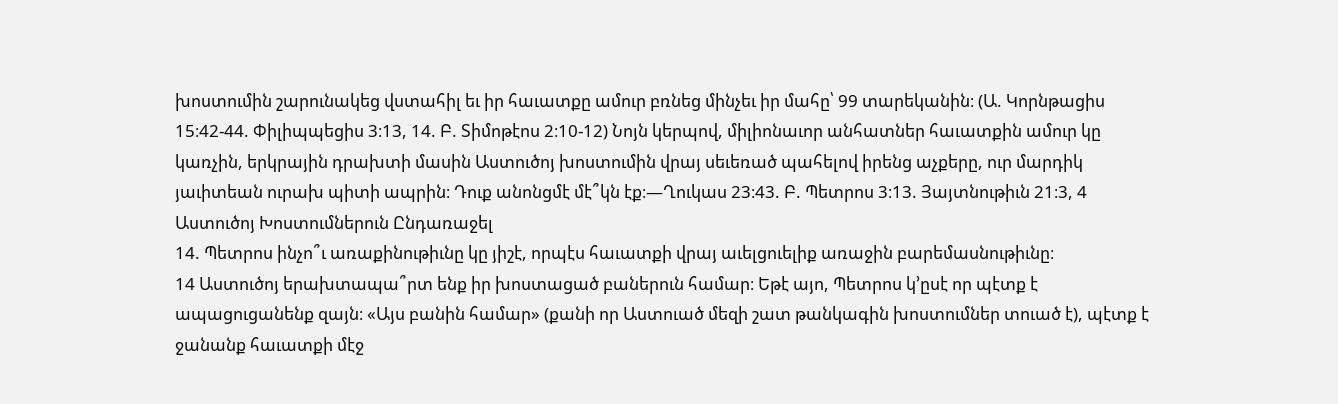խոստումին շարունակեց վստահիլ եւ իր հաւատքը ամուր բռնեց մինչեւ իր մահը՝ 99 տարեկանին։ (Ա. Կորնթացիս 15։42-44. Փիլիպպեցիս 3։13, 14. Բ. Տիմոթէոս 2։10-12) Նոյն կերպով, միլիոնաւոր անհատներ հաւատքին ամուր կը կառչին, երկրային դրախտի մասին Աստուծոյ խոստումին վրայ սեւեռած պահելով իրենց աչքերը, ուր մարդիկ յաւիտեան ուրախ պիտի ապրին։ Դուք անոնցմէ մէ՞կն էք։—Ղուկաս 23։43. Բ. Պետրոս 3։13. Յայտնութիւն 21։3, 4
Աստուծոյ Խոստումներուն Ընդառաջել
14. Պետրոս ինչո՞ւ առաքինութիւնը կը յիշէ, որպէս հաւատքի վրայ աւելցուելիք առաջին բարեմասնութիւնը։
14 Աստուծոյ երախտապա՞րտ ենք իր խոստացած բաներուն համար։ Եթէ այո, Պետրոս կ’ըսէ որ պէտք է ապացուցանենք զայն։ «Այս բանին համար» (քանի որ Աստուած մեզի շատ թանկագին խոստումներ տուած է), պէտք է ջանանք հաւատքի մէջ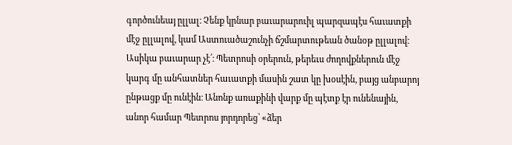գործունեայ ըլլալ։ Չենք կրնար բաւարարուիլ պարզապէս հաւատքի մէջ ըլլալով, կամ Աստուածաշունչի ճշմարտութեան ծանօթ ըլլալով։ Ասիկա բաւարար չէ՛։ Պետրոսի օրերուն, թերեւս ժողովքներուն մէջ կարգ մը անհատներ հաւատքի մասին շատ կը խօսէին, բայց անբարոյ ընթացք մը ունէին։ Անոնք առաքինի վարք մը պէտք էր ունենային, անոր համար Պետրոս յորդորեց՝ «ձեր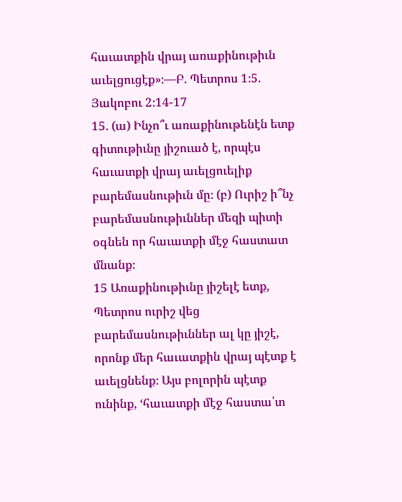հաւատքին վրայ առաքինութիւն աւելցուցէք»։—Բ. Պետրոս 1։5. Յակոբու 2։14-17
15. (ա) Ինչո՞ւ առաքինութենէն ետք գիտութիւնը յիշուած է, որպէս հաւատքի վրայ աւելցուելիք բարեմասնութիւն մը։ (բ) Ուրիշ ի՞նչ բարեմասնութիւններ մեզի պիտի օգնեն որ հաւատքի մէջ հաստատ մնանք։
15 Առաքինութիւնը յիշելէ ետք, Պետրոս ուրիշ վեց բարեմասնութիւններ ալ կը յիշէ, որոնք մեր հաւատքին վրայ պէտք է աւելցնենք։ Այս բոլորին պէտք ունինք, ‘հաւատքի մէջ հաստա՛տ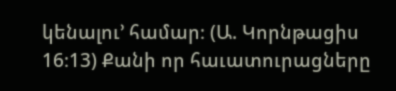կենալու’ համար։ (Ա. Կորնթացիս 16։13) Քանի որ հաւատուրացները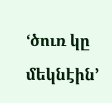‘ծուռ կը մեկնէին’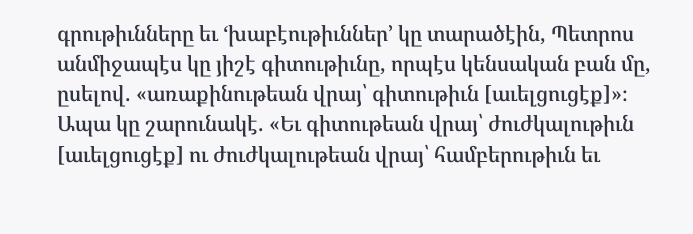գրութիւնները եւ ‘խաբէութիւններ’ կը տարածէին, Պետրոս անմիջապէս կը յիշէ գիտութիւնը, որպէս կենսական բան մը, ըսելով. «առաքինութեան վրայ՝ գիտութիւն [աւելցուցէք]»։ Ապա կը շարունակէ. «Եւ գիտութեան վրայ՝ ժուժկալութիւն [աւելցուցէք] ու ժուժկալութեան վրայ՝ համբերութիւն եւ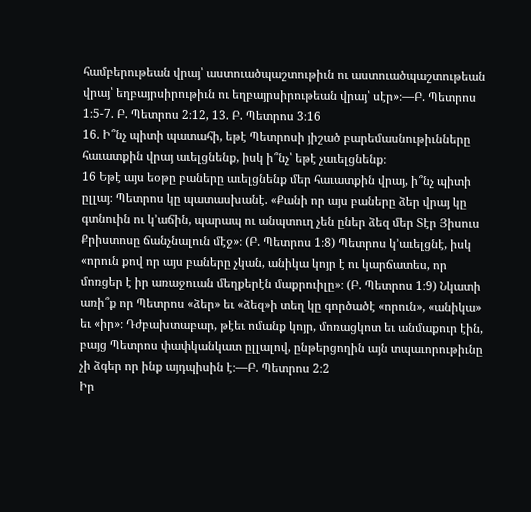համբերութեան վրայ՝ աստուածպաշտութիւն ու աստուածպաշտութեան վրայ՝ եղբայրսիրութիւն ու եղբայրսիրութեան վրայ՝ սէր»։—Բ. Պետրոս 1։5-7. Բ. Պետրոս 2։12, 13. Բ. Պետրոս 3։16
16. Ի՞նչ պիտի պատահի, եթէ Պետրոսի յիշած բարեմասնութիւնները հաւատքին վրայ աւելցնենք, իսկ ի՞նչ՝ եթէ չաւելցնենք։
16 Եթէ այս եօթը բաները աւելցնենք մեր հաւատքին վրայ, ի՞նչ պիտի ըլլայ։ Պետրոս կը պատասխանէ. «Քանի որ այս բաները ձեր վրայ կը գտնուին ու կ’աճին, պարապ ու անպտուղ չեն ըներ ձեզ մեր Տէր Յիսուս Քրիստոսը ճանչնալուն մէջ»։ (Բ. Պետրոս 1։8) Պետրոս կ’աւելցնէ, իսկ «որուն քով որ այս բաները չկան, անիկա կոյր է ու կարճատես, որ մոռցեր է իր առաջուան մեղքերէն մաքրուիլը»։ (Բ. Պետրոս 1։9) Նկատի առի՞ք որ Պետրոս «ձեր» եւ «ձեզ»ի տեղ կը գործածէ «որուն», «անիկա» եւ «իր»։ Դժբախտաբար, թէեւ ոմանք կոյր, մոռացկոտ եւ անմաքուր էին, բայց Պետրոս փափկանկատ ըլլալով, ընթերցողին այն տպաւորութիւնը չի ձգեր որ ինք այդպիսին է։—Բ. Պետրոս 2։2
Իր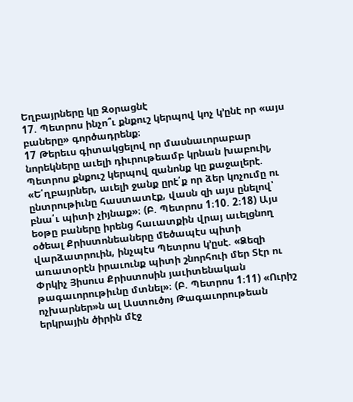Եղբայրները կը Զօրացնէ
17. Պետրոս ինչո՞ւ քնքուշ կերպով կոչ կ’ընէ որ «այս բաները» գործադրենք։
17 Թերեւս գիտակցելով որ մասնաւորաբար նորեկները աւելի դիւրութեամբ կրնան խաբուիլ, Պետրոս քնքուշ կերպով զանոնք կը քաջալերէ. «Ե՛ղբայրներ, աւելի ջանք ըրէ՛ք որ ձեր կոչումը ու ընտրութիւնը հաստատէք, վասն զի այս ընելով՝ բնա՛ւ պիտի չիյնաք»։ (Բ. Պետրոս 1։10. 2։18) Այս եօթը բաները իրենց հաւատքին վրայ աւելցնող օծեալ Քրիստոնեաները մեծապէս պիտի վարձատրուին, ինչպէս Պետրոս կ’ըսէ. «Ձեզի առատօրէն իրաւունք պիտի շնորհուի մեր Տէր ու Փրկիչ Յիսուս Քրիստոսին յաւիտենական թագաւորութիւնը մտնել»։ (Բ. Պետրոս 1։11) «Ուրիշ ոչխարներ»ն ալ Աստուծոյ Թագաւորութեան երկրային ծիրին մէջ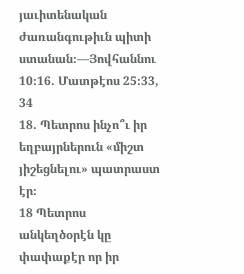յաւիտենական ժառանգութիւն պիտի ստանան։—Յովհաննու 10։16. Մատթէոս 25։33, 34
18. Պետրոս ինչո՞ւ իր եղբայրներուն «միշտ յիշեցնելու» պատրաստ էր։
18 Պետրոս անկեղծօրէն կը փափաքէր որ իր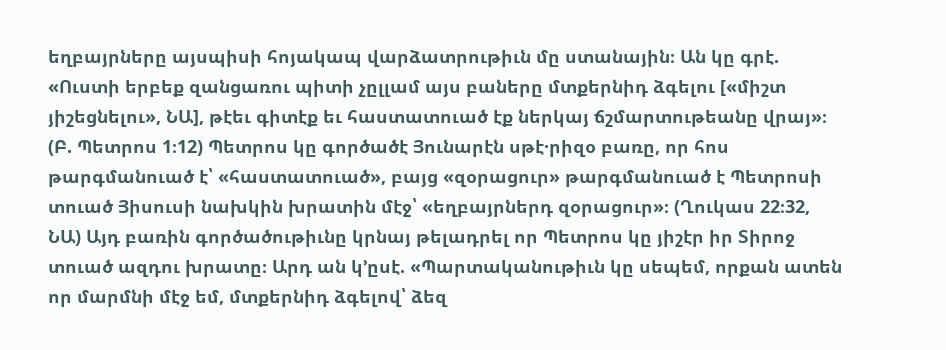եղբայրները այսպիսի հոյակապ վարձատրութիւն մը ստանային։ Ան կը գրէ. «Ուստի երբեք զանցառու պիտի չըլլամ այս բաները մտքերնիդ ձգելու [«միշտ յիշեցնելու», ՆԱ], թէեւ գիտէք եւ հաստատուած էք ներկայ ճշմարտութեանը վրայ»։ (Բ. Պետրոս 1։12) Պետրոս կը գործածէ Յունարէն սթէ·րիզօ բառը, որ հոս թարգմանուած է՝ «հաստատուած», բայց «զօրացուր» թարգմանուած է Պետրոսի տուած Յիսուսի նախկին խրատին մէջ՝ «եղբայրներդ զօրացուր»։ (Ղուկաս 22։32, ՆԱ) Այդ բառին գործածութիւնը կրնայ թելադրել որ Պետրոս կը յիշէր իր Տիրոջ տուած ազդու խրատը։ Արդ ան կ’ըսէ. «Պարտականութիւն կը սեպեմ, որքան ատեն որ մարմնի մէջ եմ, մտքերնիդ ձգելով՝ ձեզ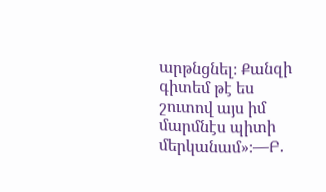արթնցնել։ Քանզի գիտեմ թէ ես շուտով այս իմ մարմնէս պիտի մերկանամ»։—Բ.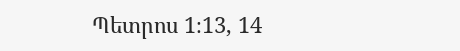Պետրոս 1։13, 14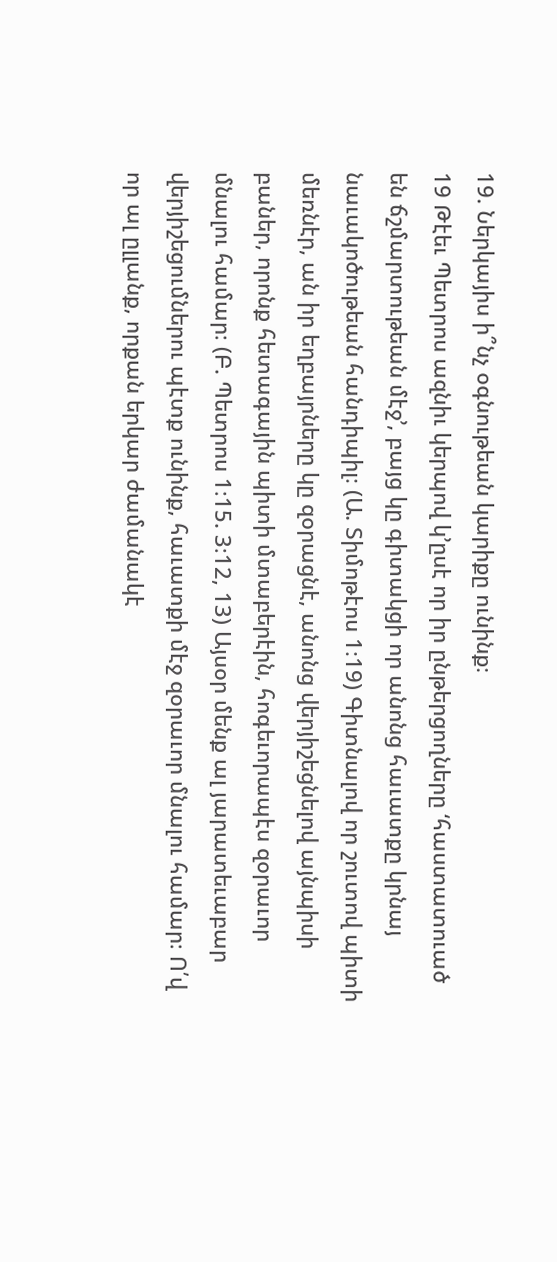19. Ներկայիս ի՞նչ օգնութեան կարիքը ունինք։
19 Թէեւ Պետրոս ազնիւ կերպով կ’ըսէ որ իր ընթերցողները ‘հաստատուած են ճշմարտութեան մէջ’, բայց կը գիտակցի որ անոնց հաւատքը կրնայ նաւակոծութեան հանդիպիլ։ (Ա. Տիմոթէոս 1։19) Գիտնալով որ շուտով պիտի մեռնէր, ան իր եղբայրները կը զօրացնէ, անոնց վերյիշեցնելով այնպիսի բաներ, որոնք հետագային պիտի մտաբերէին, հոգեւորապէս զօրաւոր մնալու համար։ (Բ. Պետրոս 1։15. 3։12, 13) Այսօր մենք ալ յարատեւաբար վերյիշեցումներու պէտք ունինք, հաւատքի մէջ զօրաւոր մնալու համար։ Ո՛վ որ ալ ըլլանք, որքան երկար ժամանակէ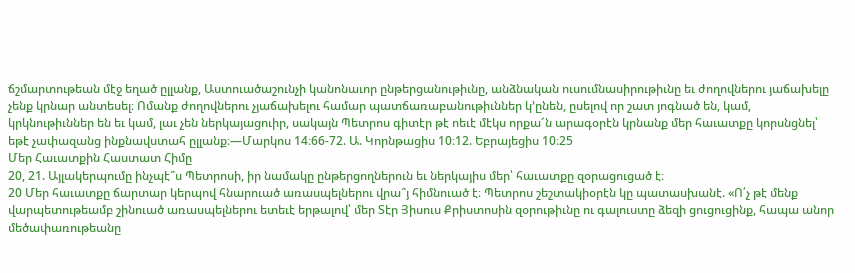ճշմարտութեան մէջ եղած ըլլանք, Աստուածաշունչի կանոնաւոր ընթերցանութիւնը, անձնական ուսումնասիրութիւնը եւ ժողովներու յաճախելը չենք կրնար անտեսել։ Ոմանք ժողովներու չյաճախելու համար պատճառաբանութիւններ կ’ընեն, ըսելով որ շատ յոգնած են, կամ, կրկնութիւններ են եւ կամ, լաւ չեն ներկայացուիր, սակայն Պետրոս գիտէր թէ ոեւէ մէկս որքա՜ն արագօրէն կրնանք մեր հաւատքը կորսնցնել՝ եթէ չափազանց ինքնավստահ ըլլանք։—Մարկոս 14։66-72. Ա. Կորնթացիս 10։12. Եբրայեցիս 10։25
Մեր Հաւատքին Հաստատ Հիմը
20, 21. Այլակերպումը ինչպէ՞ս Պետրոսի, իր նամակը ընթերցողներուն եւ ներկայիս մեր՝ հաւատքը զօրացուցած է։
20 Մեր հաւատքը ճարտար կերպով հնարուած առասպելներու վրա՞յ հիմնուած է։ Պետրոս շեշտակիօրէն կը պատասխանէ. «Ո՛չ թէ մենք վարպետութեամբ շինուած առասպելներու ետեւէ երթալով՝ մեր Տէր Յիսուս Քրիստոսին զօրութիւնը ու գալուստը ձեզի ցուցուցինք, հապա անոր մեծափառութեանը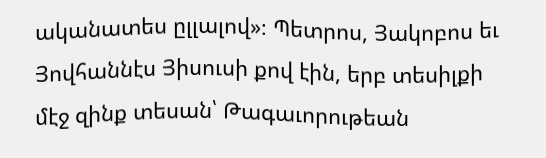ականատես ըլլալով»։ Պետրոս, Յակոբոս եւ Յովհաննէս Յիսուսի քով էին, երբ տեսիլքի մէջ զինք տեսան՝ Թագաւորութեան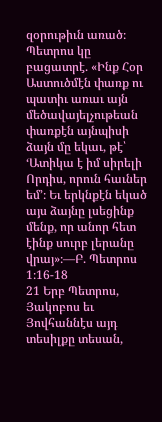զօրութիւն առած։ Պետրոս կը բացատրէ. «Ինք Հօր Աստուծմէն փառք ու պատիւ առաւ այն մեծավայելչութեան փառքէն այնպիսի ձայն մը եկաւ, թէ՝ ‘Ատիկա է իմ սիրելի Որդիս, որուն հաւներ եմ’։ Եւ երկնքէն եկած այս ձայնը լսեցինք մենք, որ անոր հետ էինք սուրբ լերանը վրայ»։—Բ. Պետրոս 1։16-18
21 Երբ Պետրոս, Յակոբոս եւ Յովհաննէս այդ տեսիլքը տեսան,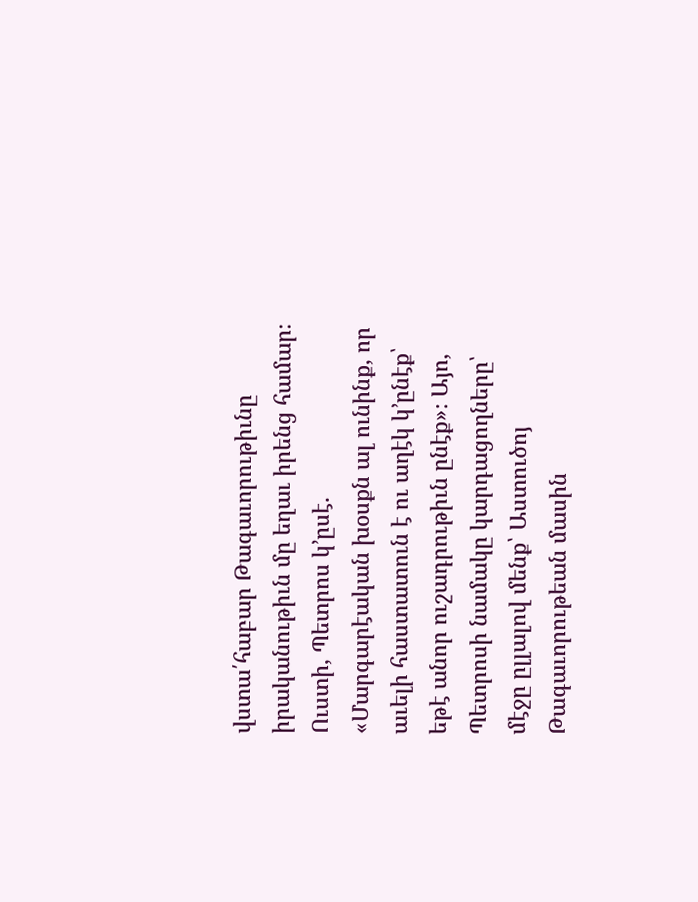վստա՛հաբար Թագաւորութիւնը իրականութիւն մը եղաւ իրենց համար։ Ուստի, Պետրոս կ’ըսէ. «Մարգարէական խօսքն ալ ունինք, որ աւելի հաստատուն է ու աղէկ կ’ընէք՝ եթէ անոր ուշադրութիւն ընէք»։ Այո, Պետրոսի նամակը կարդացողները՝ մէջը ըլլալով մենք՝ Աստուծոյ Թագաւորութեան մասին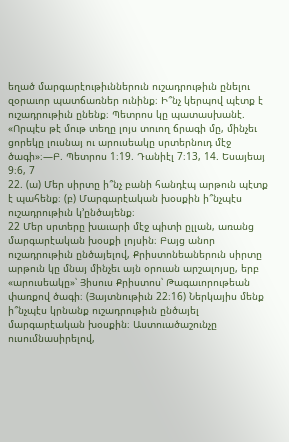եղած մարգարէութիւններուն ուշադրութիւն ընելու զօրաւոր պատճառներ ունինք։ Ի՞նչ կերպով պէտք է ուշադրութիւն ընենք։ Պետրոս կը պատասխանէ. «Որպէս թէ մութ տեղը լոյս տուող ճրագի մը, մինչեւ ցորեկը լուսնայ ու արուսեակը սրտերնուդ մէջ ծագի»։—Բ. Պետրոս 1։19. Դանիէլ 7։13, 14. Եսայեայ 9։6, 7
22. (ա) Մեր սիրտը ի՞նչ բանի հանդէպ արթուն պէտք է պահենք։ (բ) Մարգարէական խօսքին ի՞նչպէս ուշադրութիւն կ’ընծայենք։
22 Մեր սրտերը խաւարի մէջ պիտի ըլլան, առանց մարգարէական խօսքի լոյսին։ Բայց անոր ուշադրութիւն ընծայելով, Քրիստոնեաներուն սիրտը արթուն կը մնայ մինչեւ այն օրուան արշալոյսը, երբ «արուսեակը»՝ Յիսուս Քրիստոս՝ Թագաւորութեան փառքով ծագի։ (Յայտնութիւն 22։16) Ներկայիս մենք ի՞նչպէս կրնանք ուշադրութիւն ընծայել մարգարէական խօսքին։ Աստուածաշունչը ուսումնասիրելով,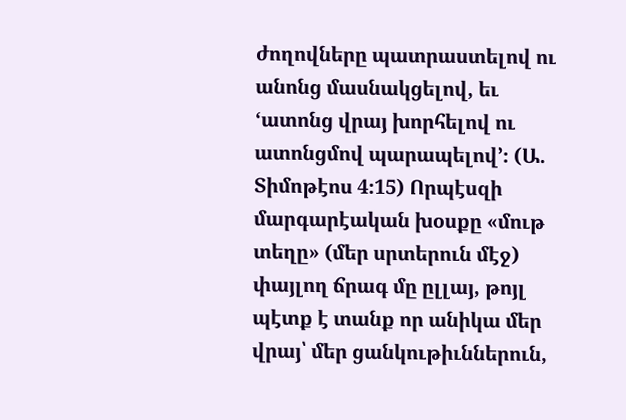ժողովները պատրաստելով ու անոնց մասնակցելով, եւ ‘ատոնց վրայ խորհելով ու ատոնցմով պարապելով’։ (Ա. Տիմոթէոս 4։15) Որպէսզի մարգարէական խօսքը «մութ տեղը» (մեր սրտերուն մէջ) փայլող ճրագ մը ըլլայ, թոյլ պէտք է տանք որ անիկա մեր վրայ՝ մեր ցանկութիւններուն,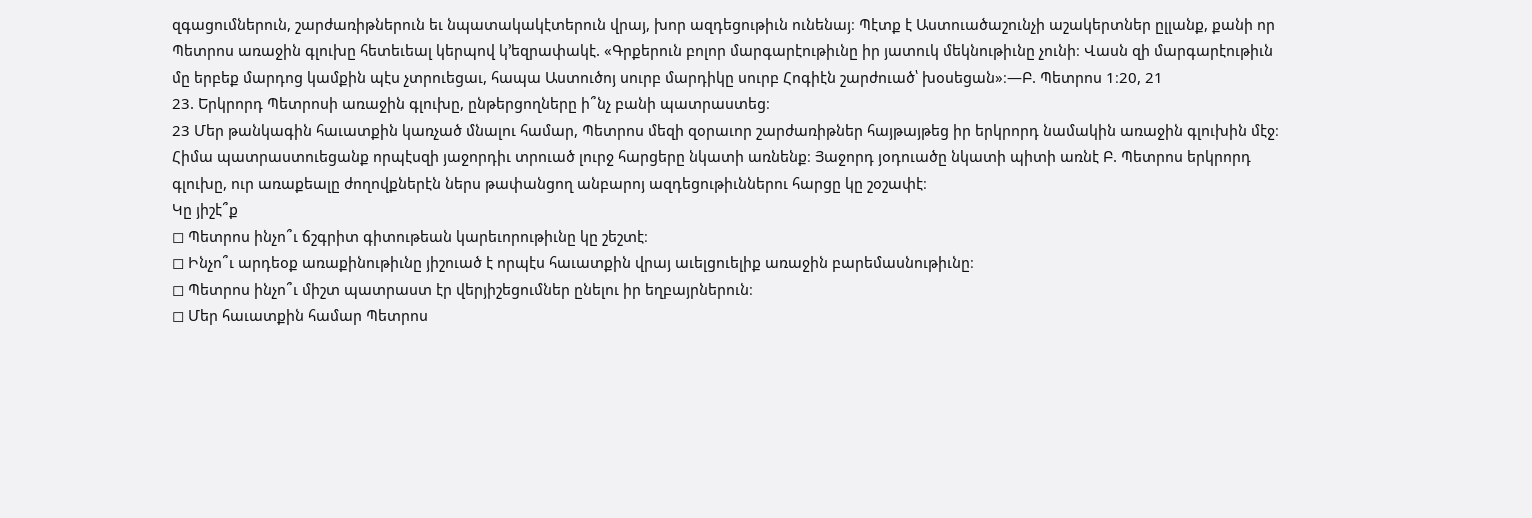զգացումներուն, շարժառիթներուն եւ նպատակակէտերուն վրայ, խոր ազդեցութիւն ունենայ։ Պէտք է Աստուածաշունչի աշակերտներ ըլլանք, քանի որ Պետրոս առաջին գլուխը հետեւեալ կերպով կ’եզրափակէ. «Գրքերուն բոլոր մարգարէութիւնը իր յատուկ մեկնութիւնը չունի։ Վասն զի մարգարէութիւն մը երբեք մարդոց կամքին պէս չտրուեցաւ, հապա Աստուծոյ սուրբ մարդիկը սուրբ Հոգիէն շարժուած՝ խօսեցան»։—Բ. Պետրոս 1։20, 21
23. Երկրորդ Պետրոսի առաջին գլուխը, ընթերցողները ի՞նչ բանի պատրաստեց։
23 Մեր թանկագին հաւատքին կառչած մնալու համար, Պետրոս մեզի զօրաւոր շարժառիթներ հայթայթեց իր երկրորդ նամակին առաջին գլուխին մէջ։ Հիմա պատրաստուեցանք որպէսզի յաջորդիւ տրուած լուրջ հարցերը նկատի առնենք։ Յաջորդ յօդուածը նկատի պիտի առնէ Բ. Պետրոս երկրորդ գլուխը, ուր առաքեալը ժողովքներէն ներս թափանցող անբարոյ ազդեցութիւններու հարցը կը շօշափէ։
Կը յիշէ՞ք
◻ Պետրոս ինչո՞ւ ճշգրիտ գիտութեան կարեւորութիւնը կը շեշտէ։
◻ Ինչո՞ւ արդեօք առաքինութիւնը յիշուած է որպէս հաւատքին վրայ աւելցուելիք առաջին բարեմասնութիւնը։
◻ Պետրոս ինչո՞ւ միշտ պատրաստ էր վերյիշեցումներ ընելու իր եղբայրներուն։
◻ Մեր հաւատքին համար Պետրոս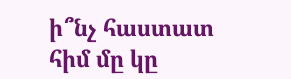ի՞նչ հաստատ հիմ մը կը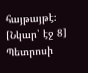հայթայթէ։
[Նկար՝ էջ 8]
Պետրոսի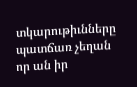տկարութիւնները պատճառ չեղան որ ան իր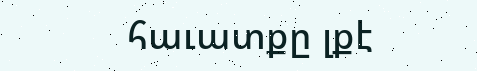հաւատքը լքէ